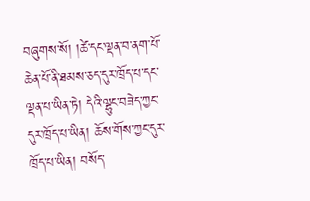བཞུགས་སོ། །ཚེ་དང་ལྡན་བ་ནག་པོ་ཆེན་པོ་ནི་ཐམས་ཅད་དུར་ཁྲོད་པ་དང་ལྡན་པ་ཡིན་ཏེ། དེའི་ལྷུང་བཟེད་ཀྱང་དུར་ཁྲོད་པ་ཡིན། ཆོས་གོས་ཀྱང་དུར་ཁྲོད་པ་ཡིན། བསོད་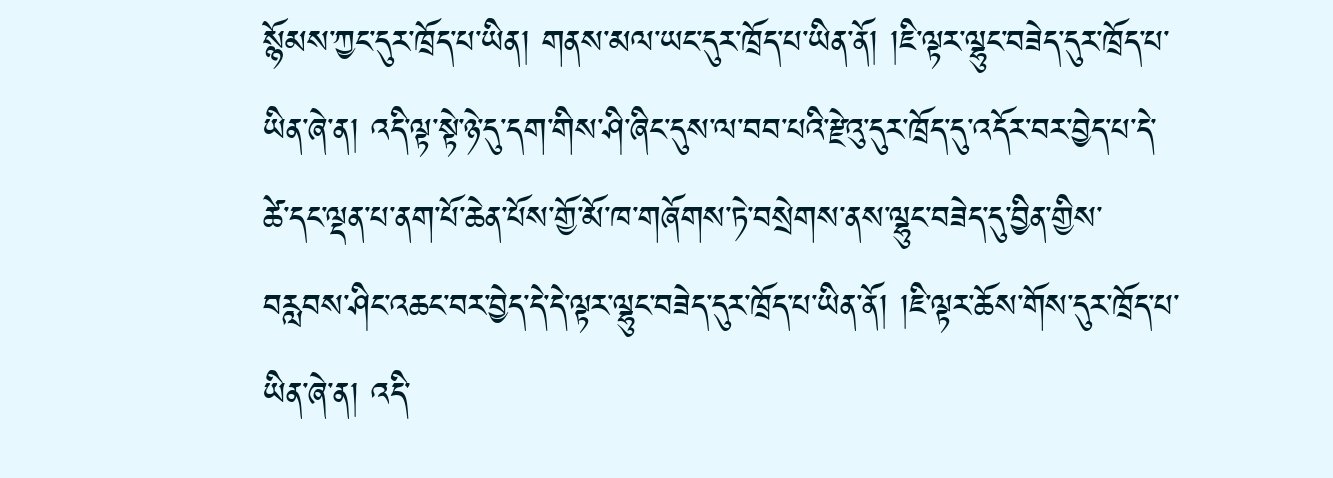སྙོམས་ཀྱང་དུར་ཁྲོད་པ་ཡིན། གནས་མལ་ཡང་དུར་ཁྲོད་པ་ཡིན་ནོ། །ཇི་ལྟར་ལྷུང་བཟེད་དུར་ཁྲོད་པ་ཡིན་ཞེ་ན། འདི་ལྟ་སྟེ་ཉེ་དུ་དག་གིས་ཤི་ཞིང་དུས་ལ་བབ་པའི་རྫེའུ་དུར་ཁྲོད་དུ་འདོར་བར་བྱེད་པ་དེ་ཚེ་དང་ལྡན་པ་ནག་པོ་ཆེན་པོས་གྱོ་མོ་ཁ་གཞོགས་ཏེ་བསྲེགས་ནས་ལྷུང་བཟེད་དུ་བྱིན་གྱིས་བརླབས་ཤིང་འཆང་བར་བྱེད་དེ་དེ་ལྟར་ལྷུང་བཟེད་དུར་ཁྲོད་པ་ཡིན་ནོ། །ཇི་ལྟར་ཆོས་གོས་དུར་ཁྲོད་པ་ཡིན་ཞེ་ན། འདི་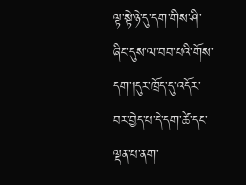ལྟ་སྟེ་ཉེ་དུ་དག་གིས་ཤི་ཞིང་དུས་ལ་བབ་པའི་གོས་དག་།དུར་ཁྲོད་དུ་འདོར་བར་བྱེད་པ་དེ་དག་ཚེ་དང་ལྡན་པ་ནག་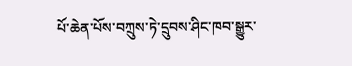པོ་ཆེན་པོས་བཀྲུས་ཏེ་དྲུབས་ཤིང་ཁབ་སྒྱུར་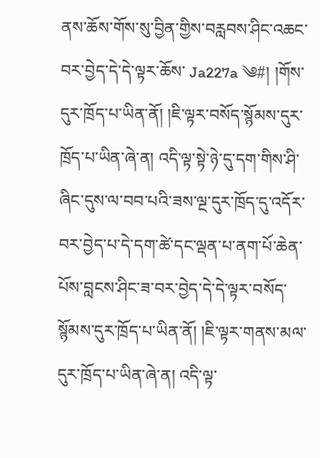ནས་ཆོས་གོས་སུ་བྱིན་གྱིས་བརླབས་ཤིང་འཆང་བར་བྱེད་དེ་དེ་ལྟར་ཆོས་ Ja227a ༄#། །གོས་དུར་ཁྲོད་པ་ཡིན་ནོ། །ཇི་ལྟར་བསོད་སྙོམས་དུར་ཁྲོད་པ་ཡིན་ཞེ་ན། འདི་ལྟ་སྟེ་ཉེ་དུ་དག་གིས་ཤི་ཞིང་དུས་ལ་བབ་པའི་ཟས་ལྔ་དུར་ཁྲོད་དུ་འདོར་བར་བྱེད་པ་དེ་དག་ཚེ་དང་ལྡན་པ་ནག་པོ་ཆེན་པོས་བླངས་ཤིང་ཟ་བར་བྱེད་དེ་དེ་ལྟར་བསོད་སྙོམས་དུར་ཁྲོད་པ་ཡིན་ནོ། །ཇི་ལྟར་གནས་མལ་དུར་ཁྲོད་པ་ཡིན་ཞེ་ན། འདི་ལྟ་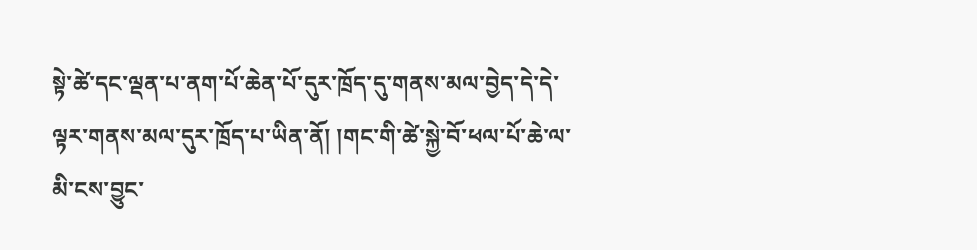སྟེ་ཚེ་དང་ལྡན་པ་ནག་པོ་ཆེན་པོ་དུར་ཁྲོད་དུ་གནས་མལ་བྱེད་དེ་དེ་ལྟར་གནས་མལ་དུར་ཁྲོད་པ་ཡིན་ནོ། །གང་གི་ཚེ་སྐྱེ་བོ་ཕལ་པོ་ཆེ་ལ་མི་ངས་བྱུང་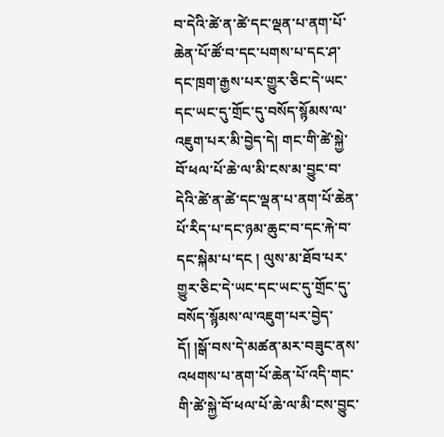བ་དེའི་ཚེ་ན་ཚེ་དང་ལྡན་པ་ནག་པོ་ཆེན་པོ་ཚོ་བ་དང་པགས་པ་དང་ཤ་དང་ཁྲག་རྒྱས་པར་གྱུར་ཅིང་དེ་ཡང་དང་ཡང་དུ་གྲོང་དུ་བསོད་སྙོམས་ལ་འཇུག་པར་མི་བྱེད་དེ། གང་གི་ཚེ་སྐྱེ་བོ་ཕལ་པོ་ཆེ་ལ་མི་ངས་མ་བྱུང་བ་དེའི་ཚེ་ན་ཚེ་དང་ལྡན་པ་ནག་པོ་ཆེན་པོ་རིད་པ་དང་ཉམ་ཆུང་བ་དང་རྐེ་བ་དང་སྐེམ་པ་དང ། ལུས་མ་ཐོབ་པར་གྱུར་ཅིང་དེ་ཡང་དང་ཡང་དུ་གྲོང་དུ་བསོད་སྙོམས་ལ་འཇུག་པར་བྱེད་དོ། །སྒོ་བས་དེ་མཚན་མར་བཟུང་ནས་འཕགས་པ་ནག་པོ་ཆེན་པོ་འདི་གང་གི་ཚེ་སྐྱེ་བོ་ཕལ་པོ་ཆེ་ལ་མི་ངས་བྱུང་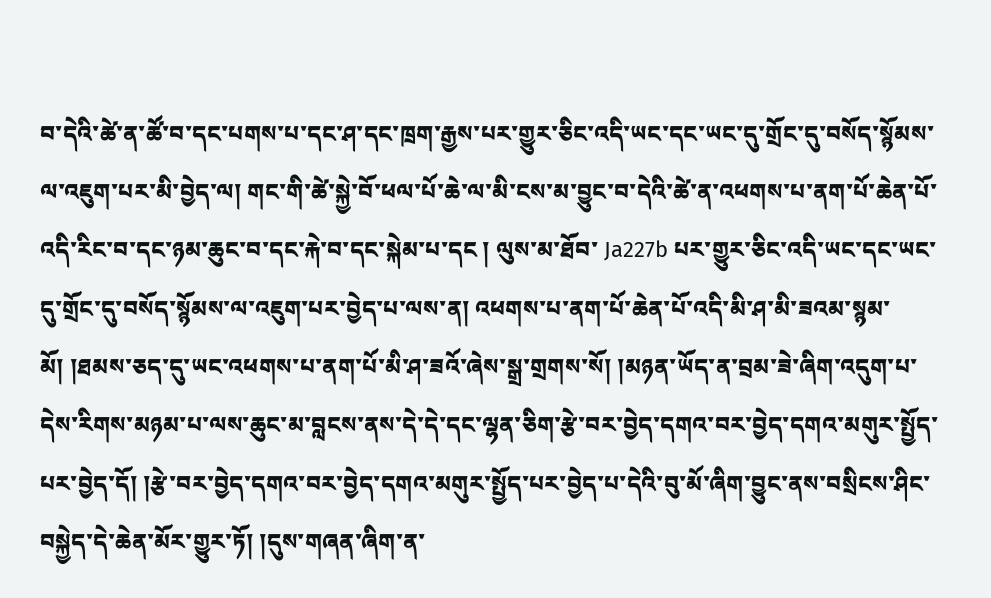བ་དེའི་ཚེ་ན་ཚོ་བ་དང་པགས་པ་དང་ཤ་དང་ཁྲག་རྒྱས་པར་གྱུར་ཅིང་འདི་ཡང་དང་ཡང་དུ་གྲོང་དུ་བསོད་སྙོམས་ལ་འཇུག་པར་མི་བྱེད་ལ། གང་གི་ཚེ་སྐྱེ་བོ་ཕལ་པོ་ཆེ་ལ་མི་ངས་མ་བྱུང་བ་དེའི་ཚེ་ན་འཕགས་པ་ནག་པོ་ཆེན་པོ་འདི་རིང་བ་དང་ཉམ་ཆུང་བ་དང་རྐེ་བ་དང་སྐེམ་པ་དང ། ལུས་མ་ཐོབ་ Ja227b པར་གྱུར་ཅིང་འདི་ཡང་དང་ཡང་དུ་གྲོང་དུ་བསོད་སྙོམས་ལ་འཇུག་པར་བྱེད་པ་ལས་ན། འཕགས་པ་ནག་པོ་ཆེན་པོ་འདི་མི་ཤ་མི་ཟའམ་སྙམ་མོ། །ཐམས་ཅད་དུ་ཡང་འཕགས་པ་ནག་པོ་མི་ཤ་ཟའོ་ཞེས་སྒྲ་གྲགས་སོ། །མཉན་ཡོད་ན་བྲམ་ཟེ་ཞིག་འདུག་པ་དེས་རིགས་མཉམ་པ་ལས་ཆུང་མ་བླངས་ནས་དེ་དེ་དང་ལྷན་ཅིག་རྩེ་བར་བྱེད་དགའ་བར་བྱེད་དགའ་མགུར་སྤྱོད་པར་བྱེད་དོ། །རྩེ་བར་བྱེད་དགའ་བར་བྱེད་དགའ་མགུར་སྤྱོད་པར་བྱེད་པ་དེའི་བུ་མོ་ཞིག་བྱུང་ནས་བསྲིངས་ཤིང་བསྐྱེད་དེ་ཆེན་མོར་གྱུར་ཏོ། །དུས་གཞན་ཞིག་ན་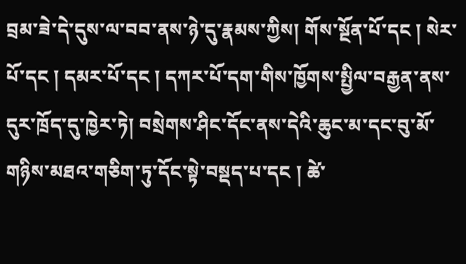བྲམ་ཟེ་དེ་དུས་ལ་བབ་ནས་ཉེ་དུ་རྣམས་ཀྱིས། གོས་སྔོན་པོ་དང ། སེར་པོ་དང ། དམར་པོ་དང ། དཀར་པོ་དག་གིས་ཁྱོགས་སྤྱིལ་བརྒྱན་ནས་དུར་ཁྲོད་དུ་ཁྱེར་ཏེ། བསྲེགས་ཤིང་དོང་ནས་དེའི་ཆུང་མ་དང་བུ་མོ་གཉིས་མཐའ་གཅིག་ཏུ་དོང་སྟེ་བསྡད་པ་དང ། ཚེ་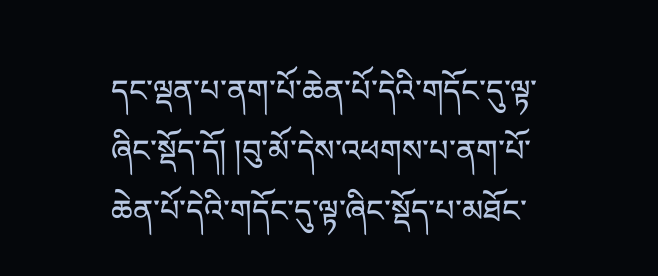དང་ལྡན་པ་ནག་པོ་ཆེན་པོ་དེའི་གདོང་དུ་ལྟ་ཞིང་སྡོད་དོ། །བུ་མོ་དེས་འཕགས་པ་ནག་པོ་ཆེན་པོ་དེའི་གདོང་དུ་ལྟ་ཞིང་སྡོད་པ་མཐོང་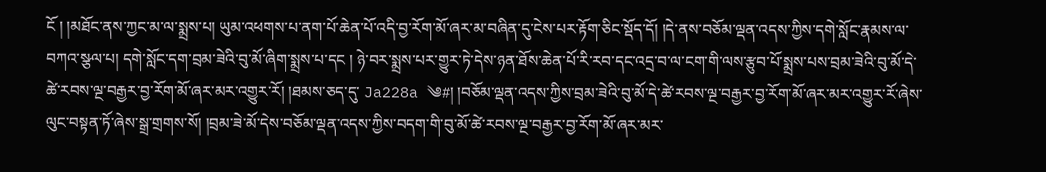ངོ ། །མཐོང་ནས་ཀྱང་མ་ལ་སྨྲས་པ། ཡུམ་འཕགས་པ་ནག་པོ་ཆེན་པོ་འདི་བྱ་རོག་མོ་ཞར་མ་བཞིན་དུ་ངེས་པར་རྟོག་ཅིང་སྡོད་དོ། །དེ་ནས་བཅོམ་ལྡན་འདས་ཀྱིས་དགེ་སློང་རྣམས་ལ་བཀའ་སྩལ་པ། དགེ་སློང་དག་བྲམ་ཟེའི་བུ་མོ་ཞིག་སྨྲས་པ་དང ། ཉེ་བར་སྨྲས་པར་གྱུར་ཏེ་དེས་ཉན་ཐོས་ཆེན་པོ་རི་རབ་དང་འདྲ་བ་ལ་ངག་གི་ལས་རྩུབ་པོ་སྨྲས་པས་བྲམ་ཟེའི་བུ་མོ་དེ་ཚེ་རབས་ལྔ་བརྒྱར་བྱ་རོག་མོ་ཞར་མར་འགྱུར་རོ། །ཐམས་ཅད་དུ་ Ja228a ༄#། །བཅོམ་ལྡན་འདས་ཀྱིས་བྲམ་ཟེའི་བུ་མོ་དེ་ཚེ་རབས་ལྔ་བརྒྱར་བྱ་རོག་མོ་ཞར་མར་འགྱུར་རོ་ཞེས་ལུང་བསྟན་ཏོ་ཞེས་སྒྲ་གྲགས་སོ། །བྲམ་ཟེ་མོ་དེས་བཅོམ་ལྡན་འདས་ཀྱིས་བདག་གི་བུ་མོ་ཚེ་རབས་ལྔ་བརྒྱར་བྱ་རོག་མོ་ཞར་མར་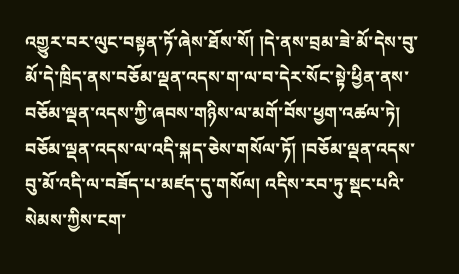འགྱུར་བར་ལུང་བསྟན་ཏོ་ཞེས་ཐོས་སོ། །དེ་ནས་བྲམ་ཟེ་མོ་དེས་བུ་མོ་དེ་ཁྲིད་ནས་བཅོམ་ལྡན་འདས་ག་ལ་བ་དེར་སོང་སྟེ་ཕྱིན་ནས་བཅོམ་ལྡན་འདས་ཀྱི་ཞབས་གཉིས་ལ་མགོ་བོས་ཕྱག་འཚལ་ཏེ། བཅོམ་ལྡན་འདས་ལ་འདི་སྐད་ཅེས་གསོལ་ཏོ། །བཅོམ་ལྡན་འདས་བུ་མོ་འདི་ལ་བཟོད་པ་མཛད་དུ་གསོལ། འདིས་རབ་ཏུ་སྡང་པའི་སེམས་ཀྱིས་ངག་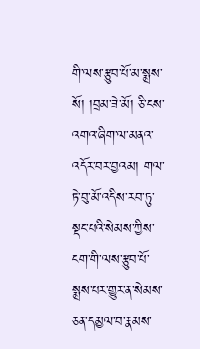གི་ལས་རྩུབ་པོ་མ་སྨྲས་སོ། །བྲམ་ཟེ་མོ། ཅི་ངས་འགའ་ཞིག་ལ་མནའ་འདོར་བར་བྱའམ། གལ་ཏེ་བུ་མོ་འདིས་རབ་ཏུ་སྡང་པའི་སེམས་ཀྱིས་ངག་གི་ལས་རྩུབ་པོ་སྨྲས་པར་གྱུར་ན་སེམས་ཅན་དམྱལ་བ་རྣམས་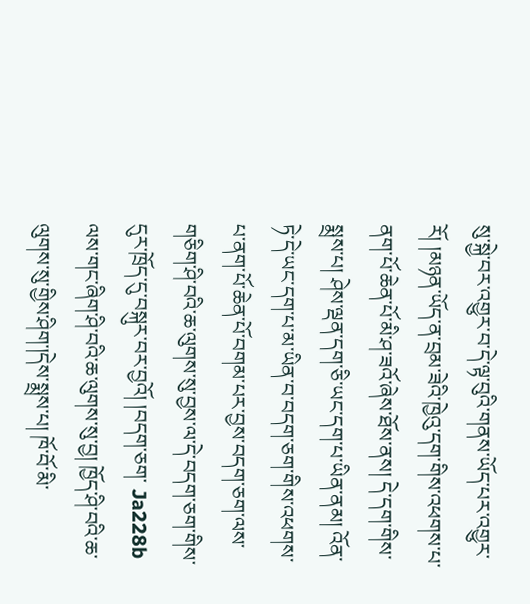སུ་སྐྱེ་བར་འགྱུར་བ་དེ་ལྟ་བུའི་གནས་ཡོད་པར་འགྱུར་རོ། །མཉན་ཡོད་ན་བྲམ་ཟེའི་ཁྱེའུ་དག་གིས་འཕགས་པ་ནག་པོ་ཆེན་པོ་མི་ཤ་ཟའོ་ཞེས་ཐོས་ནས། དེ་དག་གིས་སྨྲས་པ། ཤེས་ལྡན་དག་ཅི་ཡང་དག་པ་ཡིན་ནམ། འོན་ཏེ་དེ་ཡང་དག་པ་མ་ཡིན་བ་བདག་ཅག་གིས་འཕགས་པ་ནག་པོ་ཆེན་པོ་བགམ་པར་བྱས་བདག་ཅག་ལས་གཅིག་ཤི་བའི་ཆ་ལུགས་སུ་བྱས་ལ་དེ་བདག་ཅག་གིས་དུར་ཁྲོད་དུ་བསྐུར་བར་བྱའོ། །བདག་ཅག་ Ja228b ལས་གང་ཞིག་ཤི་བའི་ཆ་ལུགས་སུ་བྱ། ཁྱོད་ཤི་བའི་ཆ་ལུགས་སུ་གྱིས་ཤིག་།དེས་སྨྲས་པ། ཁོ་བོ་མི་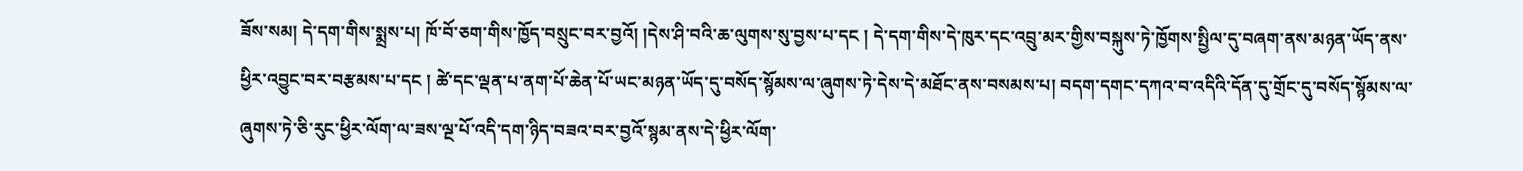ཟོས་སམ། དེ་དག་གིས་སྨྲས་པ། ཁོ་བོ་ཅག་གིས་ཁྱོད་བསྲུང་བར་བྱའོ། །དེས་ཤི་བའི་ཆ་ལུགས་སུ་བྱས་པ་དང ། དེ་དག་གིས་དེ་ཁུར་དང་འབྲུ་མར་གྱིས་བསྐུས་ཏེ་ཁྱོགས་སྤྱིལ་དུ་བཞག་ནས་མཉན་ཡོད་ནས་ཕྱིར་འབྱུང་བར་བརྩམས་པ་དང ། ཚེ་དང་ལྡན་པ་ནག་པོ་ཆེན་པོ་ཡང་མཉན་ཡོད་དུ་བསོད་སྙོམས་ལ་ཞུགས་ཏེ་དེས་དེ་མཐོང་ནས་བསམས་པ། བདག་དགང་དཀའ་བ་འདིའི་དོན་དུ་གྲོང་དུ་བསོད་སྙོམས་ལ་ཞུགས་ཏེ་ཅི་རུང་ཕྱིར་ལོག་ལ་ཟས་ལྔ་པོ་འདི་དག་ཉིད་བཟའ་བར་བྱའོ་སྙམ་ནས་དེ་ཕྱིར་ལོག་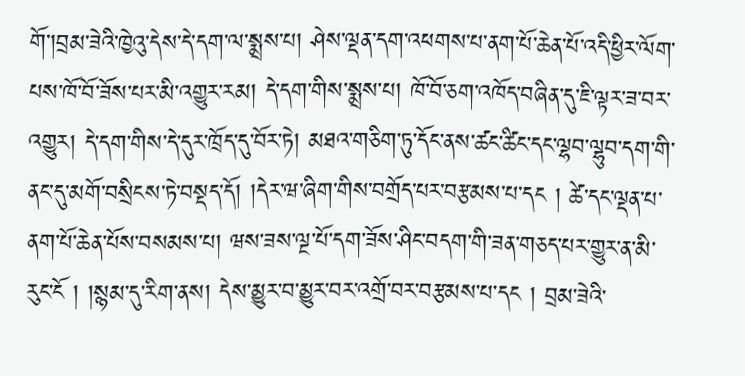གོ་།བྲམ་ཟེའི་ཁྱེའུ་དེས་དེ་དག་ལ་སྨྲས་པ། ཤེས་ལྡན་དག་འཕགས་པ་ནག་པོ་ཆེན་པོ་འདི་ཕྱིར་ལོག་པས་ཁོ་བོ་ཟོས་པར་མི་འགྱུར་རམ། དེ་དག་གིས་སྨྲས་པ། ཁོ་བོ་ཅག་འཁོད་བཞིན་དུ་ཇི་ལྟར་ཟ་བར་འགྱུར། དེ་དག་གིས་དེ་དུར་ཁྲོད་དུ་བོར་ཏེ། མཐའ་གཅིག་ཏུ་དོང་ནས་ཚང་ཚིང་དང་ལྷབ་ལྷུབ་དག་གི་ནང་དུ་མགོ་བསྲིངས་ཏེ་བསྡད་དོ། །དེར་ཝ་ཞིག་གིས་བགྲོད་པར་བརྩམས་པ་དང ། ཚེ་དང་ལྡན་པ་ནག་པོ་ཆེན་པོས་བསམས་པ། ཝས་ཟས་ལྔ་པོ་དག་ཟོས་ཤིང་བདག་གི་ཟན་གཅད་པར་གྱུར་ན་མི་རུང་ངོ ། །སྙམ་དུ་རིག་ནས། དེས་མྱུར་བ་མྱུར་བར་འགྲོ་བར་བརྩམས་པ་དང ། བྲམ་ཟེའི་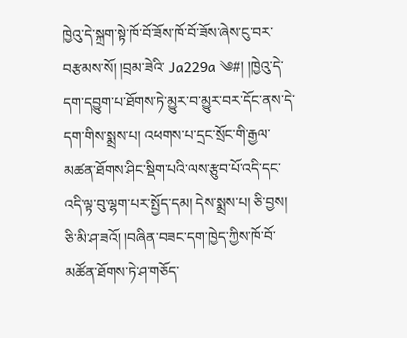ཁྱེའུ་དེ་སྐྲག་སྟེ་ཁོ་བོ་ཟོས་ཁོ་བོ་ཟོས་ཞེས་ངུ་བར་བརྩམས་སོ། །བྲམ་ཟེའི་ Ja229a ༄#། །ཁྱེའུ་དེ་དག་དབྱུག་པ་ཐོགས་ཏེ་མྱུར་བ་མྱུར་བར་དོང་ནས་དེ་དག་གིས་སྨྲས་པ། འཕགས་པ་དྲང་སྲོང་གི་རྒྱལ་མཚན་ཐོགས་ཤིང་སྡིག་པའི་ལས་རྩུབ་པོ་འདི་དང་འདི་ལྟ་བུ་ལྷག་པར་སྤྱོད་དམ། དེས་སྨྲས་པ། ཅི་བྱས། ཅི་མི་ཤ་ཟའོ། །བཞིན་བཟང་དག་ཁྱེད་ཀྱིས་ཁོ་བོ་མཚོན་ཐོགས་ཏེ་ཤ་གཅོད་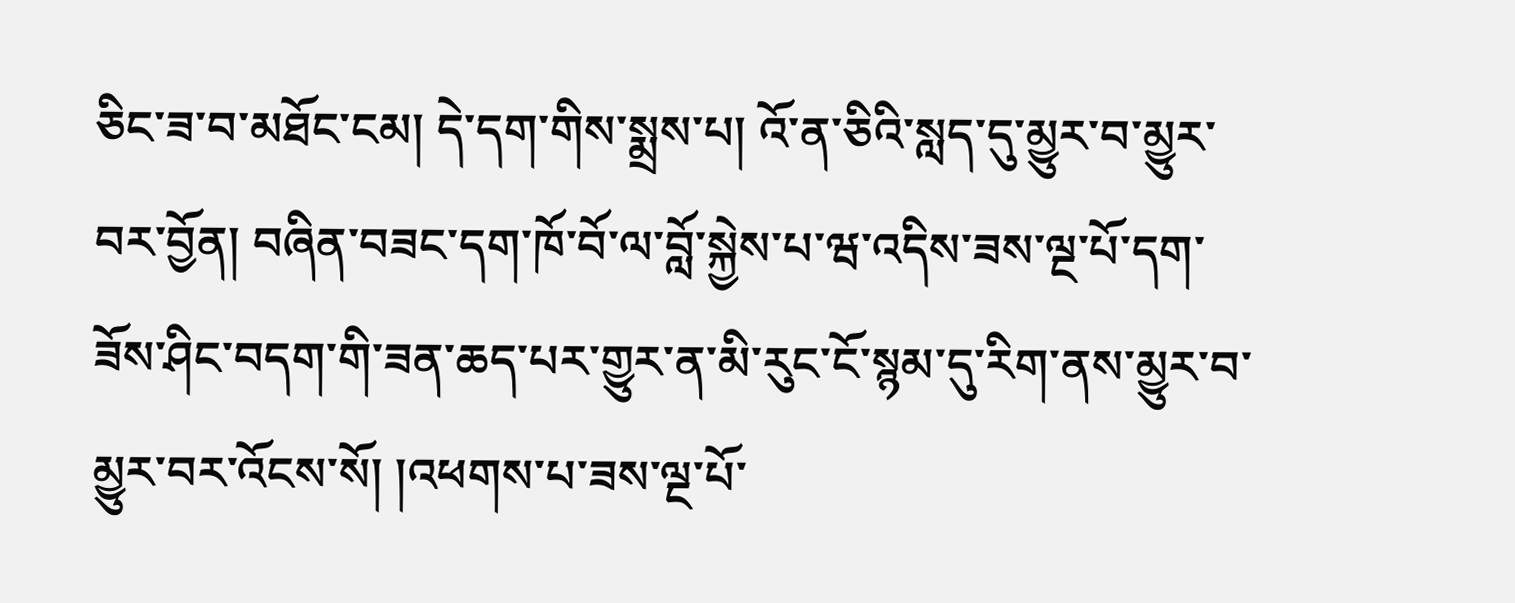ཅིང་ཟ་བ་མཐོང་ངམ། དེ་དག་གིས་སྨྲས་པ། འོ་ན་ཅིའི་སླད་དུ་མྱུར་བ་མྱུར་བར་བྱོན། བཞིན་བཟང་དག་ཁོ་བོ་ལ་བློ་སྐྱེས་པ་ཝ་འདིས་ཟས་ལྔ་པོ་དག་ཟོས་ཤིང་བདག་གི་ཟན་ཆད་པར་གྱུར་ན་མི་རུང་ངོ་སྙམ་དུ་རིག་ནས་མྱུར་བ་མྱུར་བར་འོངས་སོ། །འཕགས་པ་ཟས་ལྔ་པོ་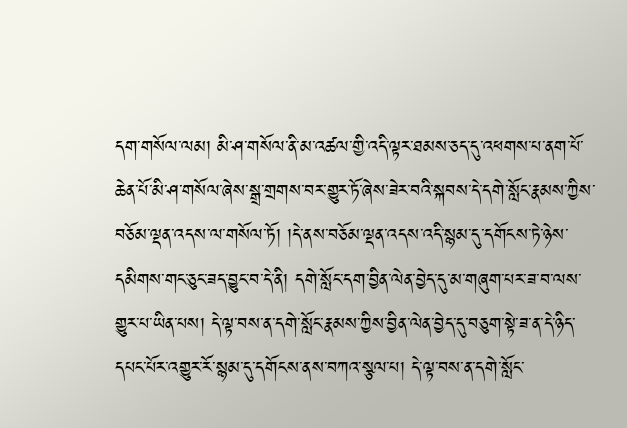དག་གསོལ་ལམ། མི་ཤ་གསོལ་ནི་མ་འཚལ་གྱི་འདི་ལྟར་ཐམས་ཅད་དུ་འཕགས་པ་ནག་པོ་ཆེན་པོ་མི་ཤ་གསོལ་ཞེས་སྒྲ་གྲགས་བར་གྱུར་ཏོ་ཞེས་ཟེར་བའི་སྐབས་དེ་དགེ་སློང་རྣམས་ཀྱིས་བཅོམ་ལྡན་འདས་ལ་གསོལ་ཏོ། །དེ་ནས་བཅོམ་ལྡན་འདས་འདི་སྙམ་དུ་དགོངས་ཏེ་ཉེས་དམིགས་གང་ཅུང་ཟད་བྱུང་བ་དེ་ནི། དགེ་སློང་དག་བྱིན་ལེན་བྱེད་དུ་མ་གཞུག་པར་ཟ་བ་ལས་གྱུར་པ་ཡིན་པས། དེ་ལྟ་བས་ན་དགེ་སློང་རྣམས་ཀྱིས་བྱིན་ལེན་བྱེད་དུ་བཅུག་སྟེ་ཟ་ན་དེ་ཉིད་དཔང་པོར་འགྱུར་རོ་སྙམ་དུ་དགོངས་ནས་བཀའ་སྩལ་པ། དེ་ལྟ་བས་ན་དགེ་སློང་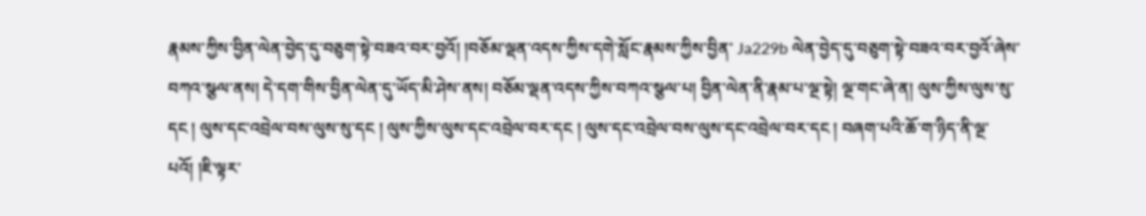རྣམས་ཀྱིས་བྱིན་ལེན་བྱེད་དུ་བཅུག་སྟེ་བཟའ་བར་བྱའོ། །བཅོམ་ལྡན་འདས་ཀྱིས་དགེ་སློང་རྣམས་ཀྱིས་བྱིན་ Ja229b ལེན་བྱེད་དུ་བཅུག་སྟེ་བཟའ་བར་བྱའོ་ཞེས་བཀའ་སྩལ་ནས། དེ་དག་གིས་བྱིན་ལེན་དུ་ཡོད་མི་ཤེས་ནས། བཅོམ་ལྡན་འདས་ཀྱིས་བཀའ་སྩལ་པ། བྱིན་ལེན་ནི་རྣམ་པ་ལྔ་སྟེ། ལྔ་གང་ཞེ་ན། ལུས་ཀྱིས་ལུས་སུ་དང ། ལུས་དང་འབྲེལ་བས་ལུས་སུ་དང ། ལུས་ཀྱིས་ལུས་དང་འབྲེལ་བར་དང ། ལུས་དང་འབྲེལ་བས་ལུས་དང་འབྲེལ་བར་དང ། བཞག་པའི་ཆོ་ག་ཉིད་ནི་ལྔ་པའོ། །ཇི་ལྟར་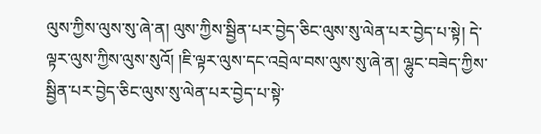ལུས་ཀྱིས་ལུས་སུ་ཞེ་ན། ལུས་ཀྱིས་སྦྱིན་པར་བྱེད་ཅིང་ལུས་སུ་ལེན་པར་བྱེད་པ་སྟེ། དེ་ལྟར་ལུས་ཀྱིས་ལུས་སུའོ། །ཇི་ལྟར་ལུས་དང་འབྲེལ་བས་ལུས་སུ་ཞེ་ན། ལྷུང་བཟེད་ཀྱིས་སྦྱིན་པར་བྱེད་ཅིང་ལུས་སུ་ལེན་པར་བྱེད་པ་སྟེ་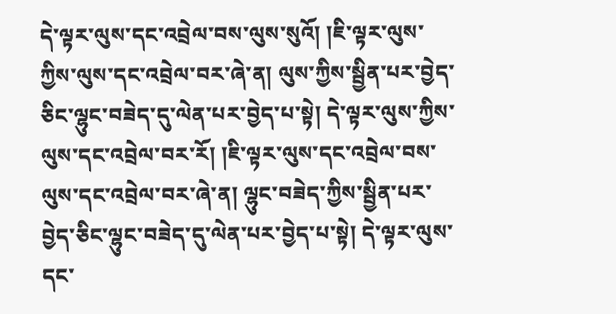དེ་ལྟར་ལུས་དང་འབྲེལ་བས་ལུས་སུའོ། །ཇི་ལྟར་ལུས་ཀྱིས་ལུས་དང་འབྲེལ་བར་ཞེ་ན། ལུས་ཀྱིས་སྦྱིན་པར་བྱེད་ཅིང་ལྷུང་བཟེད་དུ་ལེན་པར་བྱེད་པ་སྟེ། དེ་ལྟར་ལུས་ཀྱིས་ལུས་དང་འབྲེལ་བར་རོ། །ཇི་ལྟར་ལུས་དང་འབྲེལ་བས་ལུས་དང་འབྲེལ་བར་ཞེ་ན། ལྷུང་བཟེད་ཀྱིས་སྦྱིན་པར་བྱེད་ཅིང་ལྷུང་བཟེད་དུ་ལེན་པར་བྱེད་པ་སྟེ། དེ་ལྟར་ལུས་དང་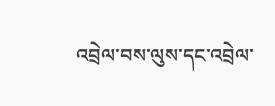འབྲེལ་བས་ལུས་དང་འབྲེལ་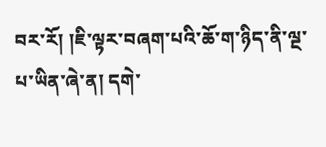བར་རོ། །ཇི་ལྟར་བཞག་པའི་ཆོ་ག་ཉིད་ནི་ལྔ་པ་ཡིན་ཞེ་ན། དགེ་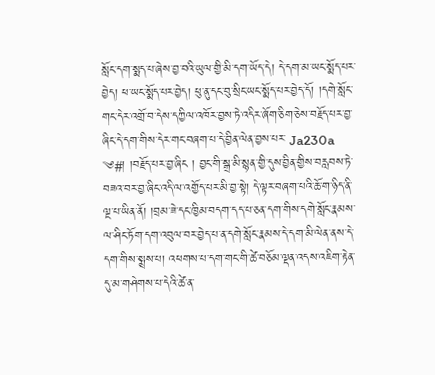སློང་དག་སྨད་པ་ཞེས་བྱ་བའི་ཡུལ་གྱི་མི་དག་ཡོད་དེ། དེ་དག་མ་ཡང་སྨོད་པར་བྱེད། ཕ་ཡང་སྨོད་པར་བྱེད། ཕུ་ནུ་དང་བུ་སྲིང་ཡང་སྨོད་པར་བྱེད་དོ། །དགེ་སློང་གང་དེར་འགྲོ་བ་དེས་དཀྱིལ་འཁོར་བྱས་ཏེ་འདིར་ཞོག་ཅིག་ཅེས་བརྗོད་པར་བྱ་ཞིང་དེ་དག་གིས་དེར་གང་བཞག་པ་དེ་བྱིན་ལེན་བྱས་པར་ Ja230a ༄#། །བརྗོད་པར་བྱ་ཞིང ། བྱང་གི་སྒྲ་མི་སྙན་གྱི་དུས་བྱིན་གྱིས་བརླབས་ཏེ་བཟའ་བར་བྱ་ཞིང་འདི་ལ་འགྱོད་པར་མི་བྱ་སྟེ། དེ་ལྟར་བཞག་པའི་ཆོ་ག་ཉིད་ནི་ལྔ་པ་ཡིན་ནོ། །བྲམ་ཟེ་དང་ཁྱིམ་བདག་དད་པ་ཅན་དག་གིས་དགེ་སློང་རྣམས་ལ་ཤིང་ཏོག་དག་འབུལ་བར་བྱེད་པ་ན་དགེ་སློང་རྣམས་དེ་དག་མི་ལེན་ནས་དེ་དག་གིས་སྨྲས་པ། འཕགས་པ་དག་གང་གི་ཚེ་བཅོམ་ལྡན་འདས་འཇིག་རྟེན་དུ་མ་གཤེགས་པ་དེའི་ཚེ་ན་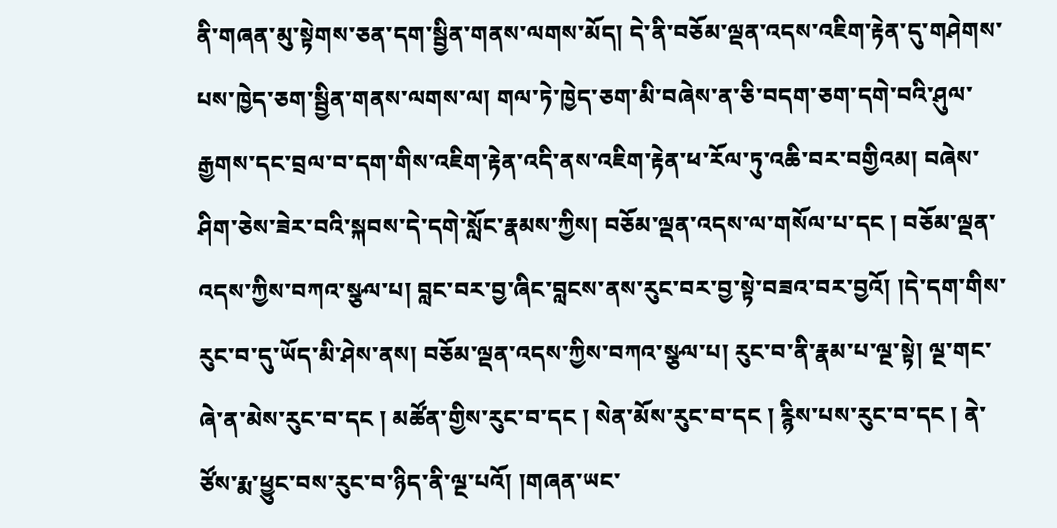ནི་གཞན་མུ་སྟེགས་ཅན་དག་སྦྱིན་གནས་ལགས་མོད། དེ་ནི་བཅོམ་ལྡན་འདས་འཇིག་རྟེན་དུ་གཤེགས་པས་ཁྱེད་ཅག་སྦྱིན་གནས་ལགས་ལ། གལ་ཏེ་ཁྱེད་ཅག་མི་བཞེས་ན་ཅི་བདག་ཅག་དགེ་བའི་ཤུལ་རྒྱགས་དང་བྲལ་བ་དག་གིས་འཇིག་རྟེན་འདི་ནས་འཇིག་རྟེན་ཕ་རོལ་ཏུ་འཆི་བར་བགྱིའམ། བཞེས་ཤིག་ཅེས་ཟེར་བའི་སྐབས་དེ་དགེ་སློང་རྣམས་ཀྱིས། བཅོམ་ལྡན་འདས་ལ་གསོལ་པ་དང ། བཅོམ་ལྡན་འདས་ཀྱིས་བཀའ་སྩལ་པ། བླང་བར་བྱ་ཞིང་བླངས་ནས་རུང་བར་བྱ་སྟེ་བཟའ་བར་བྱའོ། །དེ་དག་གིས་རུང་བ་དུ་ཡོད་མི་ཤེས་ནས། བཅོམ་ལྡན་འདས་ཀྱིས་བཀའ་སྩལ་པ། རུང་བ་ནི་རྣམ་པ་ལྔ་སྟེ། ལྔ་གང་ཞེ་ན་མེས་རུང་བ་དང ། མཚོན་གྱིས་རུང་བ་དང ། སེན་མོས་རུང་བ་དང ། རྙིས་པས་རུང་བ་དང ། ནེ་ཙོས་རྨ་ཕྱུང་བས་རུང་བ་ཉིད་ནི་ལྔ་པའོ། །གཞན་ཡང་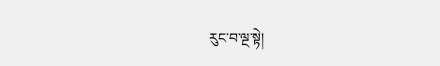རུང་བ་ལྔ་སྟེ།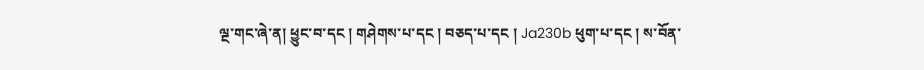ལྔ་གང་ཞེ་ན། ཕྱུང་བ་དང ། གཤེགས་པ་དང ། བཅད་པ་དང ། Ja230b ཕུག་པ་དང ། ས་བོན་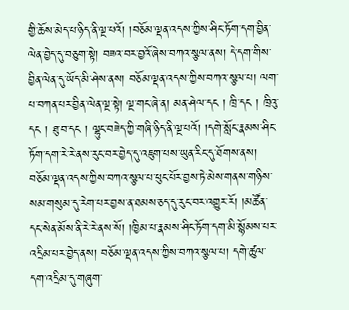གྱི་ཆོས་མེད་པ་ཉིད་ནི་ལྔ་པའོ། །བཅོམ་ལྡན་འདས་ཀྱིས་ཤིང་ཏོག་དག་བྱིན་ལེན་བྱེད་དུ་བཅུག་སྟེ། བཟའ་བར་བྱའོ་ཞེས་བཀའ་སྩལ་ནས། དེ་དག་གིས་བྱིན་ལེན་དུ་ཡོད་མི་ཤེས་ནས། བཅོམ་ལྡན་འདས་ཀྱིས་བཀའ་སྩལ་པ། ལག་པ་བཀན་པར་བྱིན་ལེན་ལྔ་སྟེ། ལྔ་གང་ཞེ་ན། མན་ཤེལ་དང ། ཁྲི་དང ། ཁྲིའུ་དང ། ཐུ་བ་དང ། ལྷུང་བཟེད་ཀྱི་གཞི་ཉིད་ནི་ལྔ་པའོ། །དགེ་སློང་རྣམས་ཤིང་ཏོག་དག་རེ་རེ་ནས་རུང་བར་བྱེད་དུ་འཇུག་པས་ཡུན་རིང་དུ་ཐོགས་ནས། བཅོམ་ལྡན་འདས་ཀྱིས་བཀའ་སྩལ་པ་ཕུང་པོར་བྱས་ཏེ་མེས་གནས་གཉིས་སམ་གསུམ་དུ་རེག་པར་བྱས་ན་ཐམས་ཅད་དུ་རུང་བར་འགྱུར་རོ། །མཚོན་དང་སེན་མོས་ནི་རེ་རེ་ནས་སོ། །ཁྱིམ་པ་རྣམས་ཤིང་ཏོག་དག་མི་སྙོམས་པར་འདྲིམ་པར་བྱེད་ནས། བཅོམ་ལྡན་འདས་ཀྱིས་བཀའ་སྩལ་པ། དགེ་ཚུལ་དག་འདྲིམ་དུ་གཞུག་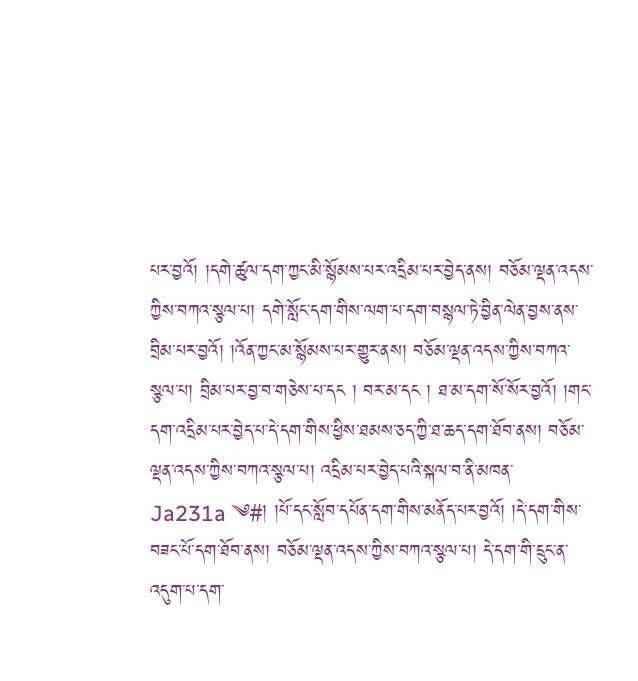པར་བྱའོ། །དགེ་ཚུལ་དག་ཀྱང་མི་སྙོམས་པར་འདྲིམ་པར་བྱེད་ནས། བཅོམ་ལྡན་འདས་ཀྱིས་བཀའ་སྩལ་པ། དགེ་སློང་དག་གིས་ལག་པ་དག་བསྙལ་ཏེ་བྱིན་ལེན་བྱས་ནས་བྲིམ་པར་བྱའོ། །འོན་ཀྱང་མ་སྙོམས་པར་གྱུར་ནས། བཅོམ་ལྡན་འདས་ཀྱིས་བཀའ་སྩལ་པ། བྲིམ་པར་བྱ་བ་གཅེས་པ་དང ། བར་མ་དང ། ཐ་མ་དག་སོ་སོར་བྱའོ། །གང་དག་འདྲིམ་པར་བྱེད་པ་དེ་དག་གིས་ཕྱིས་ཐམས་ཅད་ཀྱི་ཐ་ཆད་དག་ཐོབ་ནས། བཅོམ་ལྡན་འདས་ཀྱིས་བཀའ་སྩལ་པ། འདྲིམ་པར་བྱེད་པའི་སྐལ་བ་ནི་མཁན་ Ja231a ༄#། །པོ་དང་སློབ་དཔོན་དག་གིས་མནོད་པར་བྱའོ། །དེ་དག་གིས་བཟང་པོ་དག་ཐོབ་ནས། བཅོམ་ལྡན་འདས་ཀྱིས་བཀའ་སྩལ་པ། དེ་དག་གི་དྲུང་ན་འདུག་པ་དག་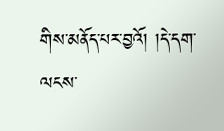གིས་མནོད་པར་བྱའོ། །དེ་དག་ལངས་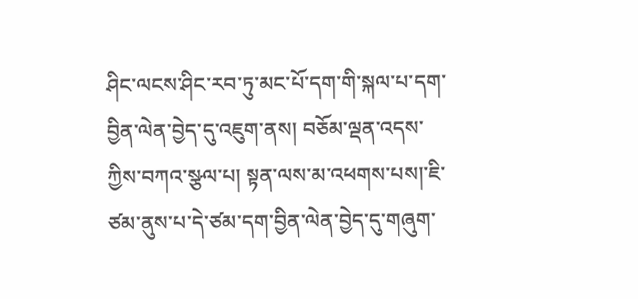ཤིང་ལངས་ཤིང་རབ་ཏུ་མང་པོ་དག་གི་སྐལ་པ་དག་བྱིན་ལེན་བྱེད་དུ་འཇུག་ནས། བཅོམ་ལྡན་འདས་ཀྱིས་བཀའ་སྩལ་པ། སྟན་ལས་མ་འཕགས་པས།་ཇི་ཙམ་ནུས་པ་དེ་ཙམ་དག་བྱིན་ལེན་བྱེད་དུ་གཞུག་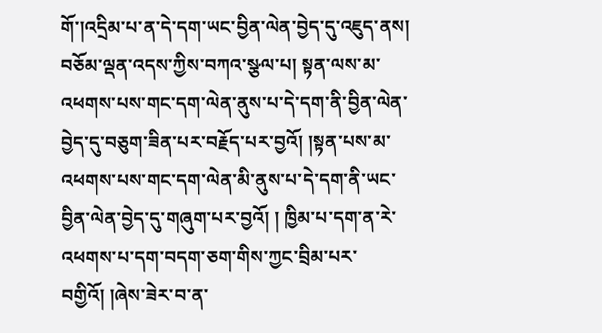གོ་།འདྲིམ་པ་ན་དེ་དག་ཡང་བྱིན་ལེན་བྱེད་དུ་འཇུད་ནས། བཅོམ་ལྡན་འདས་ཀྱིས་བཀའ་སྩལ་པ། སྟན་ལས་མ་འཕགས་པས་གང་དག་ལེན་ནུས་པ་དེ་དག་ནི་བྱིན་ལེན་བྱེད་དུ་བཅུག་ཟིན་པར་བརྗོད་པར་བྱའོ། །སྟན་པས་མ་འཕགས་པས་གང་དག་ལེན་མི་ནུས་པ་དེ་དག་ནི་ཡང་བྱིན་ལེན་བྱེད་དུ་གཞུག་པར་བྱའོ། ། ཁྱིམ་པ་དག་ན་རེ་འཕགས་པ་དག་བདག་ཅག་གིས་ཀྱང་བྲིམ་པར་བགྱིའོ། །ཞེས་ཟེར་བ་ན་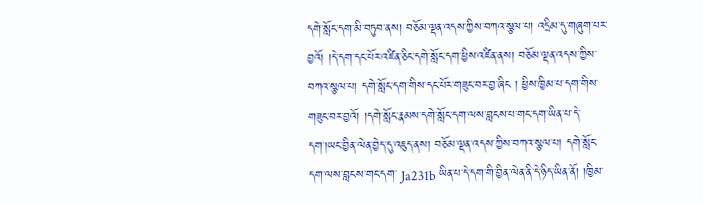དགེ་སློང་དག་མི་བཏུབ་ནས། བཅོམ་ལྡན་འདས་ཀྱིས་བཀའ་སྩལ་པ། འདྲིམ་དུ་གཞུག་པར་བྱའོ། །དེ་དག་དང་པོར་འཛིན་ཅིང་དགེ་སློང་དག་ཕྱིས་འཛིན་ནས། བཅོམ་ལྡན་འདས་ཀྱིས་བཀའ་སྩལ་པ། དགེ་སློང་དག་གིས་དང་པོར་གཟུང་བར་བྱ་ཞིང ། ཕྱིས་ཁྱིམ་པ་དག་གིས་གཟུང་བར་བྱའོ། །དགེ་སློང་རྣམས་དགེ་སློང་དག་ལས་བླངས་པ་གང་དག་ཡིན་པ་དེ་དག་།ཡང་བྱིན་ལེན་བྱེད་དུ་འཇུད་ནས། བཅོམ་ལྡན་འདས་ཀྱིས་བཀའ་སྩལ་པ། དགེ་སློང་དག་ལས་བླངས་གང་དག་ Ja231b ཡིན་པ་དེ་དག་གི་བྱིན་ལེན་ནི་དེ་ཉིད་ཡིན་ནོ། །ཁྱིམ་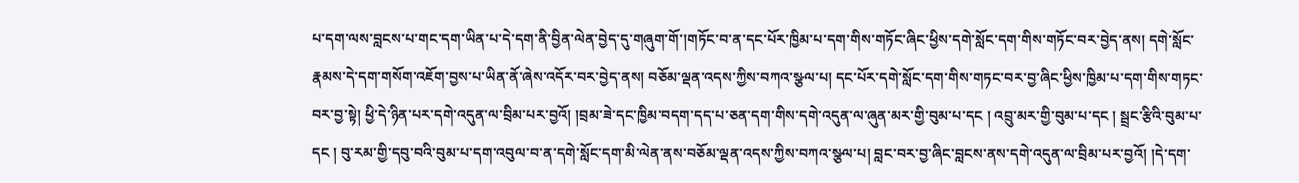པ་དག་ལས་བླངས་པ་གང་དག་ཡིན་པ་དེ་དག་ནི་བྱིན་ལེན་བྱེད་དུ་གཞུག་གོ་།གཏོང་བ་ན་དང་པོར་ཁྱིམ་པ་དག་གིས་གཏོང་ཞིང་ཕྱིས་དགེ་སློང་དག་གིས་གཏོང་བར་བྱེད་ནས། དགེ་སློང་རྣམས་དེ་དག་གསོག་འཇོག་བྱས་པ་ཡིན་ནོ་ཞེས་འདོར་བར་བྱེད་ནས། བཅོམ་ལྡན་འདས་ཀྱིས་བཀའ་སྩལ་པ། དང་པོར་དགེ་སློང་དག་གིས་གཏང་བར་བྱ་ཞིང་ཕྱིས་ཁྱིམ་པ་དག་གིས་གཏང་བར་བྱ་སྟེ། ཕྱི་དེ་ཉིན་པར་དགེ་འདུན་ལ་བྲིམ་པར་བྱའོ། །བྲམ་ཟེ་དང་ཁྱིམ་བདག་དད་པ་ཅན་དག་གིས་དགེ་འདུན་ལ་ཞུན་མར་གྱི་བུམ་པ་དང ། འབྲུ་མར་གྱི་བུམ་པ་དང ། སྦྲང་རྩིའི་བུམ་པ་དང ། བུ་རམ་གྱི་དབུ་བའི་བུམ་པ་དག་འབུལ་བ་ན་དགེ་སློང་དག་མི་ལེན་ནས་བཅོམ་ལྡན་འདས་ཀྱིས་བཀའ་སྩལ་པ། བླང་བར་བྱ་ཞིང་བླངས་ནས་དགེ་འདུན་ལ་བྲིམ་པར་བྱའོ། །དེ་དག་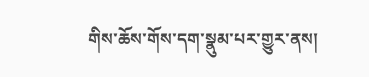གིས་ཆོས་གོས་དག་སྣུམ་པར་གྱུར་ནས།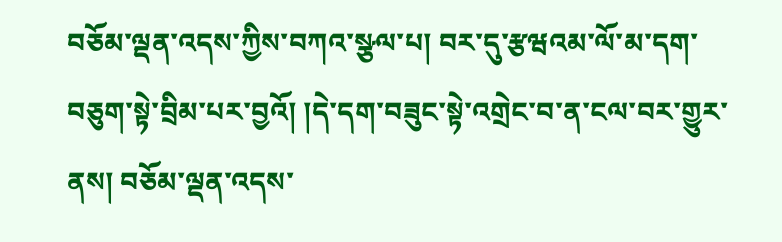བཅོམ་ལྡན་འདས་ཀྱིས་བཀའ་སྩལ་པ། བར་དུ་རྩཝའམ་ལོ་མ་དག་བཅུག་སྟེ་བྲིམ་པར་བྱའོ། །དེ་དག་བཟུང་སྟེ་འགྲེང་བ་ན་ངལ་བར་གྱུར་ནས། བཅོམ་ལྡན་འདས་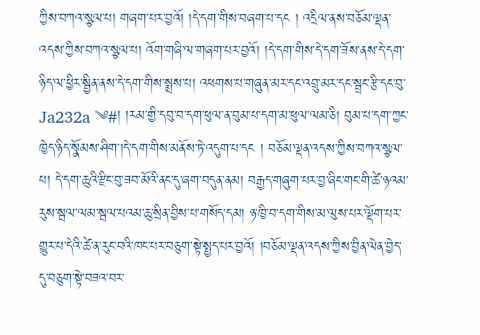ཀྱིས་བཀའ་སྩལ་པ། གཞག་པར་བྱའོ། །དེ་དག་གིས་བཞག་པ་དང ། འདྲིལ་ནས་བཅོམ་ལྡན་འདས་ཀྱིས་བཀའ་སྩལ་པ། འོག་གཞི་ལ་གཞག་པར་བྱའོ། །དེ་དག་གིས་དེ་དག་ཟོས་ནས་དེ་དག་ཉིད་ལ་ཕྱིར་སྦྱིན་ནས་དེ་དག་གིས་སྨྲས་པ། འཕགས་པ་གཞུན་མར་དང་འབྲུ་མར་དང་སྦྲང་རྩི་དང་བུ་ Ja232a ༄#། །རམ་གྱི་དབུ་བ་དག་ཕུལ་ན་བུམ་པ་དག་མ་ཕུལ་ལམ་ཅི། བུམ་པ་དག་ཀྱང་ཁྱེད་ཉིད་སྣོམས་ཤིག་།དེ་དག་གིས་མནོས་ཏེ་འདུག་པ་དང ། བཅོམ་ལྡན་འདས་ཀྱིས་བཀའ་སྩལ་པ། དེ་དག་ཆུའི་རྫིང་བུ་ཟབ་མོའི་ནང་དུ་ཞག་བདུན་ནམ། བརྒྱད་གཞུག་པར་བྱ་ཞིང་གང་གི་ཚེ་ཉའམ་རུས་སྦལ་ལམ་སྦལ་པའམ་ཆུ་སྲིན་བྱིས་པ་གསོད་དམ། ཉ་ཁྱི་བ་དག་གིས་མ་ལུས་པར་ལྡོག་པར་གྱུར་པ་དེའི་ཚེ་ན་རུང་བའི་ཁང་པར་བཅུག་སྟེ་སྤྱད་པར་བྱའོ། །བཅོམ་ལྡན་འདས་ཀྱིས་བྱིན་ལེན་བྱེད་དུ་བཅུག་སྟེ་བཟའ་བར་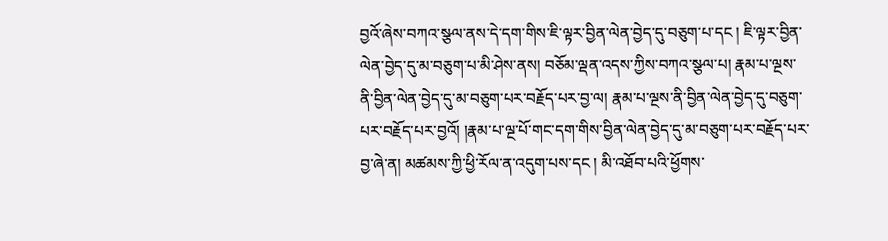བྱའོ་ཞེས་བཀའ་སྩལ་ནས་དེ་དག་གིས་ཇི་ལྟར་བྱིན་ལེན་བྱེད་དུ་བཅུག་པ་དང ། ཇི་ལྟར་བྱིན་ལེན་བྱེད་དུ་མ་བཅུག་པ་མི་ཤེས་ནས། བཅོམ་ལྡན་འདས་ཀྱིས་བཀའ་སྩལ་པ། རྣམ་པ་ལྔས་ནི་བྱིན་ལེན་བྱེད་དུ་མ་བཅུག་པར་བརྗོད་པར་བྱ་ལ། རྣམ་པ་ལྔས་ནི་བྱིན་ལེན་བྱེད་དུ་བཅུག་པར་བརྗོད་པར་བྱའོ། །རྣམ་པ་ལྔ་པོ་གང་དག་གིས་བྱིན་ལེན་བྱེད་དུ་མ་བཅུག་པར་བརྗོད་པར་བྱ་ཞེ་ན། མཚམས་ཀྱི་ཕྱི་རོལ་ན་འདུག་པས་དང ། མི་འཐོབ་པའི་ཕྱོགས་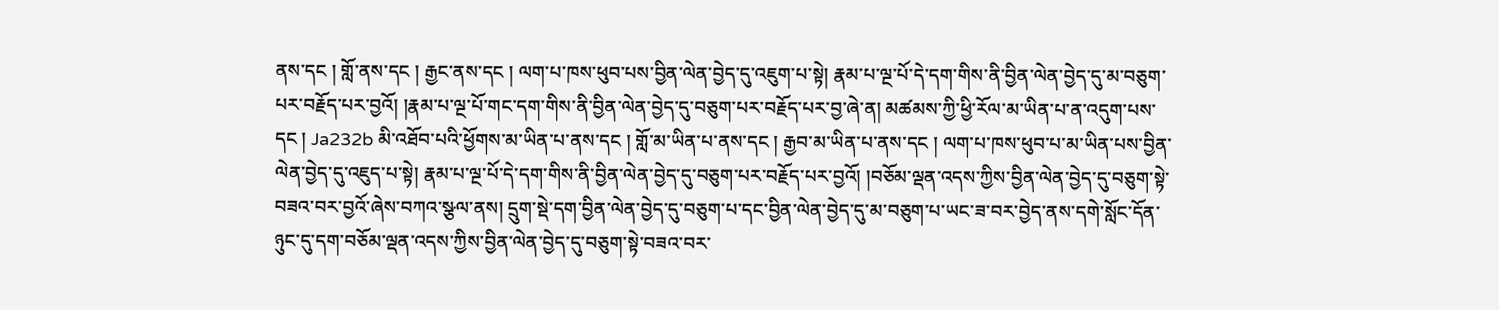ནས་དང ། གློ་ནས་དང ། རྒྱང་ནས་དང ། ལག་པ་ཁས་ཕུབ་པས་བྱིན་ལེན་བྱེད་དུ་འཇུག་པ་སྟེ། རྣམ་པ་ལྔ་པོ་དེ་དག་གིས་ནི་བྱིན་ལེན་བྱེད་དུ་མ་བཅུག་པར་བརྗོད་པར་བྱའོ། །རྣམ་པ་ལྔ་པོ་གང་དག་གིས་ནི་བྱིན་ལེན་བྱེད་དུ་བཅུག་པར་བརྗོད་པར་བྱ་ཞེ་ན། མཚམས་ཀྱི་ཕྱི་རོལ་མ་ཡིན་པ་ན་འདུག་པས་དང ། Ja232b མི་འཐོབ་པའི་ཕྱོགས་མ་ཡིན་པ་ནས་དང ། གློ་མ་ཡིན་པ་ནས་དང ། རྒྱབ་མ་ཡིན་པ་ནས་དང ། ལག་པ་ཁས་ཕུབ་པ་མ་ཡིན་པས་བྱིན་ལེན་བྱེད་དུ་འཇུད་པ་སྟེ། རྣམ་པ་ལྔ་པོ་དེ་དག་གིས་ནི་བྱིན་ལེན་བྱེད་དུ་བཅུག་པར་བརྗོད་པར་བྱའོ། །བཅོམ་ལྡན་འདས་ཀྱིས་བྱིན་ལེན་བྱེད་དུ་བཅུག་སྟེ་བཟའ་བར་བྱའོ་ཞེས་བཀའ་སྩལ་ནས། དྲུག་སྡེ་དག་བྱིན་ལེན་བྱེད་དུ་བཅུག་པ་དང་བྱིན་ལེན་བྱེད་དུ་མ་བཅུག་པ་ཡང་ཟ་བར་བྱེད་ནས་དགེ་སློང་དོན་ཉུང་དུ་དག་བཅོམ་ལྡན་འདས་ཀྱིས་བྱིན་ལེན་བྱེད་དུ་བཅུག་སྟེ་བཟའ་བར་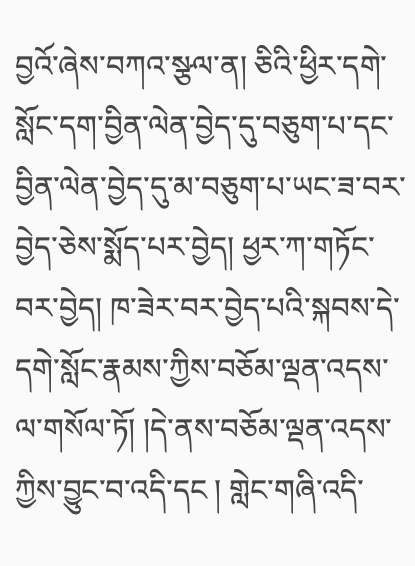བྱའོ་ཞེས་བཀའ་སྩལ་ན། ཅིའི་ཕྱིར་དགེ་སློང་དག་བྱིན་ལེན་བྱེད་དུ་བཅུག་པ་དང་བྱིན་ལེན་བྱེད་དུ་མ་བཅུག་པ་ཡང་ཟ་བར་བྱེད་ཅེས་སྨོད་པར་བྱེད། ཕྱར་ཀ་གཏོང་བར་བྱེད། ཁ་ཟེར་བར་བྱེད་པའི་སྐབས་དེ་དགེ་སློང་རྣམས་ཀྱིས་བཅོམ་ལྡན་འདས་ལ་གསོལ་ཏོ། །དེ་ནས་བཅོམ་ལྡན་འདས་ཀྱིས་བྱུང་བ་འདི་དང ། གླེང་གཞི་འདི་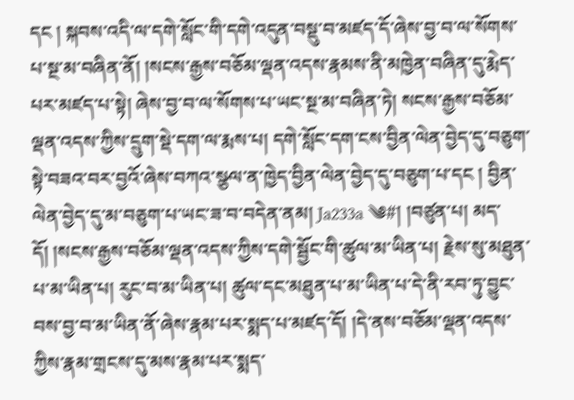དང ། སྐབས་འདི་ལ་དགེ་སློང་གི་དགེ་འདུན་བསྡུ་བ་མཛད་དོ་ཞེས་བྱ་བ་ལ་སོགས་པ་སྔ་མ་བཞིན་ནོ། །སངས་རྒྱས་བཅོམ་ལྡན་འདས་རྣམས་ནི་མཁྱེན་བཞིན་དུ་རྨེད་པར་མཛད་པ་སྟེ། ཞེས་བྱ་བ་ལ་སོགས་པ་ཡང་སྔ་མ་བཞིན་ཏེ། སངས་རྒྱས་བཅོམ་ལྡན་འདས་ཀྱིས་དྲུག་སྡེ་དག་ལ་རྨས་པ། དགེ་སློང་དག་ངས་བྱིན་ལེན་བྱེད་དུ་བཅུག་སྟེ་བཟའ་བར་བྱའོ་ཞེས་བཀའ་སྩལ་ན་ཁྱེད་བྱིན་ལེན་བྱེད་དུ་བཅུག་པ་དང ། བྱིན་ལེན་བྱེད་དུ་མ་བཅུག་པ་ཡང་ཟ་བ་བདེན་ནམ། Ja233a ༄#། །བཙུན་པ། མད་དོ། །སངས་རྒྱས་བཅོམ་ལྡན་འདས་ཀྱིས་དགེ་སྦྱོང་གི་ཚུལ་མ་ཡིན་པ། རྗེས་སུ་མཐུན་པ་མ་ཡིན་པ། རུང་བ་མ་ཡིན་པ། ཚུལ་དང་མཐུན་པ་མ་ཡིན་པ་དེ་ནི་རབ་ཏུ་བྱུང་བས་བྱ་བ་མ་ཡིན་ནོ་ཞེས་རྣམ་པར་སྨད་པ་མཛད་དོ། །དེ་ནས་བཅོམ་ལྡན་འདས་ཀྱིས་རྣམ་གྲངས་དུ་མས་རྣམ་པར་སྨད་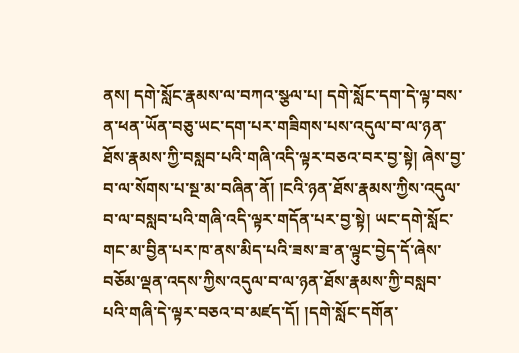ནས། དགེ་སློང་རྣམས་ལ་བཀའ་སྩལ་པ། དགེ་སློང་དག་དེ་ལྟ་བས་ན་ཕན་ཡོན་བཅུ་ཡང་དག་པར་གཟིགས་པས་འདུལ་བ་ལ་ཉན་ཐོས་རྣམས་ཀྱི་བསླབ་པའི་གཞི་འདི་ལྟར་བཅའ་བར་བྱ་སྟེ། ཞེས་བྱ་བ་ལ་སོགས་པ་སྔ་མ་བཞིན་ནོ། །ངའི་ཉན་ཐོས་རྣམས་ཀྱིས་འདུལ་བ་ལ་བསླབ་པའི་གཞི་འདི་ལྟར་གདོན་པར་བྱ་སྟེ། ཡང་དགེ་སློང་གང་མ་བྱིན་པར་ཁ་ནས་མིད་པའི་ཟས་ཟ་ན་ལྟུང་བྱེད་དོ་ཞེས་བཅོམ་ལྡན་འདས་ཀྱིས་འདུལ་བ་ལ་ཉན་ཐོས་རྣམས་ཀྱི་བསླབ་པའི་གཞི་དེ་ལྟར་བཅའ་བ་མཛད་དོ། །དགེ་སློང་དགོན་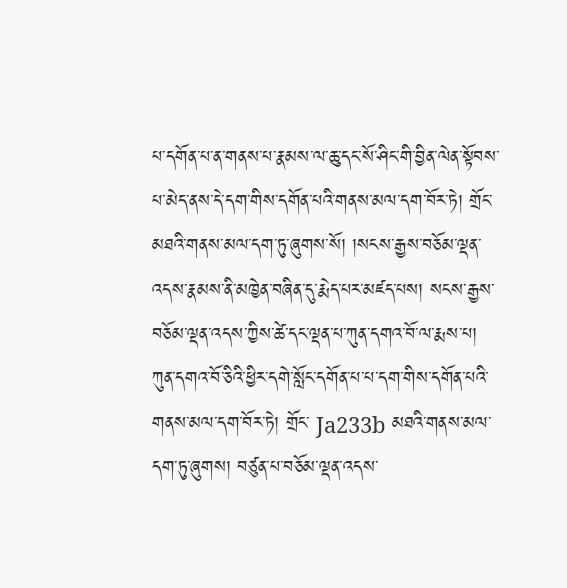པ་དགོན་པ་ན་གནས་པ་རྣམས་ལ་ཆུ་དང་སོ་ཤིང་གི་བྱིན་ལེན་སྟོབས་པ་མེད་ནས་དེ་དག་གིས་དགོན་པའི་གནས་མལ་དག་བོར་ཏེ། གྲོང་མཐའི་གནས་མལ་དག་ཏུ་ཞུགས་སོ། །སངས་རྒྱས་བཅོམ་ལྡན་འདས་རྣམས་ནི་མཁྱེན་བཞིན་དུ་རྨེད་པར་མཛད་པས། སངས་རྒྱས་བཅོམ་ལྡན་འདས་ཀྱིས་ཚེ་དང་ལྡན་པ་ཀུན་དགའ་བོ་ལ་རྨས་པ། ཀུན་དགའ་བོ་ཅིའི་ཕྱིར་དགེ་སློང་དགོན་པ་པ་དག་གིས་དགོན་པའི་གནས་མལ་དག་བོར་ཏེ། གྲོང་ Ja233b མཐའི་གནས་མལ་དག་ཏུ་ཞུགས། བཙུན་པ་བཅོམ་ལྡན་འདས་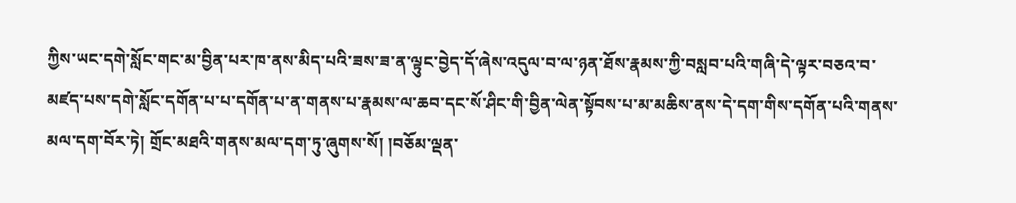ཀྱིས་ཡང་དགེ་སློང་གང་མ་བྱིན་པར་ཁ་ནས་མིད་པའི་ཟས་ཟ་ན་ལྟུང་བྱེད་དོ་ཞེས་འདུལ་བ་ལ་ཉན་ཐོས་རྣམས་ཀྱི་བསླབ་པའི་གཞི་དེ་ལྟར་བཅའ་བ་མཛད་པས་དགེ་སློང་དགོན་པ་པ་དགོན་པ་ན་གནས་པ་རྣམས་ལ་ཆབ་དང་སོ་ཤིང་གི་བྱིན་ལེན་སྟོབས་པ་མ་མཆིས་ནས་དེ་དག་གིས་དགོན་པའི་གནས་མལ་དག་བོར་ཏེ། གྲོང་མཐའི་གནས་མལ་དག་ཏུ་ཞུགས་སོ། །བཅོམ་ལྡན་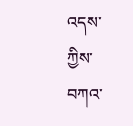འདས་ཀྱིས་བཀའ་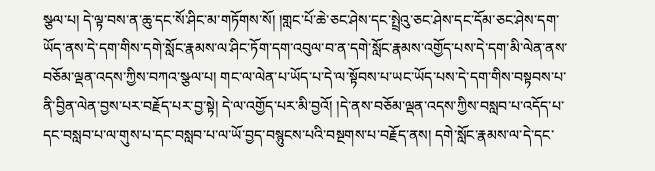སྩལ་པ། དེ་ལྟ་བས་ན་ཆུ་དང་སོ་ཤིང་མ་གཏོགས་སོ། །གླང་པོ་ཆེ་ཅང་ཤེས་དང་སྤྲེའུ་ཅང་ཤེས་དང་དོམ་ཅང་ཤེས་དག་ཡོད་ནས་དེ་དག་གིས་དགེ་སློང་རྣམས་ལ་ཤིང་ཏོག་དག་འབུལ་བ་ན་དགེ་སློང་རྣམས་འགྱོད་པས་དེ་དག་མི་ལེན་ནས་བཅོམ་ལྡན་འདས་ཀྱིས་བཀའ་སྩལ་པ། གང་ལ་ལེན་པ་ཡོད་པ་དེ་ལ་སྟོབས་པ་ཡང་ཡོད་པས་དེ་དག་གིས་བསྟབས་པ་ནི་བྱིན་ལེན་བྱས་པར་བརྗོད་པར་བྱ་སྟེ། དེ་ལ་འགྱོད་པར་མི་བྱའོ། །དེ་ནས་བཅོམ་ལྡན་འདས་ཀྱིས་བསླབ་པ་འདོད་པ་དང་བསླབ་པ་ལ་གུས་པ་དང་བསླབ་པ་ལ་ཡོ་བྱད་བསྙུངས་པའི་བསྔགས་པ་བརྗོད་ནས། དགེ་སློང་རྣམས་ལ་དེ་དང་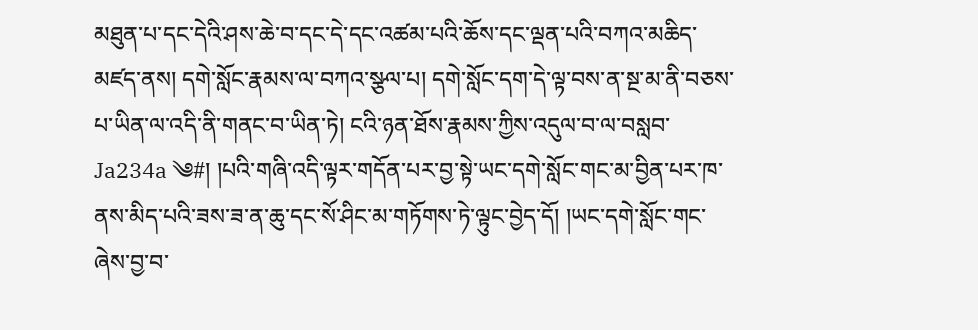མཐུན་པ་དང་དེའི་ཤས་ཆེ་བ་དང་དེ་དང་འཚམ་པའི་ཆོས་དང་ལྡན་པའི་བཀའ་མཆིད་མཛད་ནས། དགེ་སློང་རྣམས་ལ་བཀའ་སྩལ་པ། དགེ་སློང་དག་དེ་ལྟ་བས་ན་སྔ་མ་ནི་བཅས་པ་ཡིན་ལ་འདི་ནི་གནང་བ་ཡིན་ཏེ། ངའི་ཉན་ཐོས་རྣམས་ཀྱིས་འདུལ་བ་ལ་བསླབ་ Ja234a ༄#། །པའི་གཞི་འདི་ལྟར་གདོན་པར་བྱ་སྟེ་ཡང་དགེ་སློང་གང་མ་བྱིན་པར་ཁ་ནས་མིད་པའི་ཟས་ཟ་ན་ཆུ་དང་སོ་ཤིང་མ་གཏོགས་ཏེ་ལྟུང་བྱེད་དོ། །ཡང་དགེ་སློང་གང་ཞེས་བྱ་བ་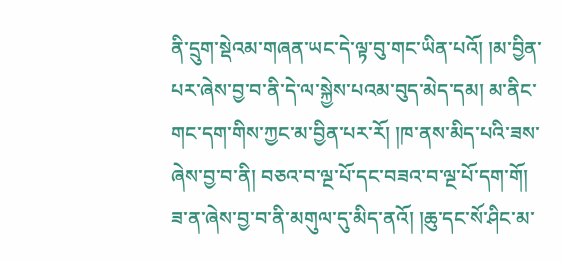ནི་དྲུག་སྡེའམ་གཞན་ཡང་དེ་ལྟ་བུ་གང་ཡིན་པའོ། །མ་བྱིན་པར་ཞེས་བྱ་བ་ནི་དེ་ལ་སྐྱེས་པའམ་བུད་མེད་དམ། མ་ནིང་གང་དག་གིས་ཀྱང་མ་བྱིན་པར་རོ། །ཁ་ནས་མིད་པའི་ཟས་ཞེས་བྱ་བ་ནི། བཅའ་བ་ལྔ་པོ་དང་བཟའ་བ་ལྔ་པོ་དག་གོ། ཟ་ན་ཞེས་བྱ་བ་ནི་མགུལ་དུ་མིད་ནའོ། །ཆུ་དང་སོ་ཤིང་མ་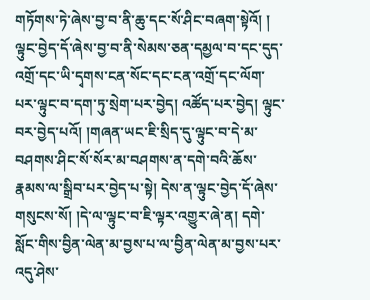གཏོགས་ཏེ་ཞེས་བྱ་བ་ནི་ཆུ་དང་སོ་ཤིང་བཞག་སྟེའོ། ། ལྟུང་བྱེད་དོ་ཞེས་བྱ་བ་ནི་སེམས་ཅན་དམྱལ་བ་དང་དུད་འགྲོ་དང་ཡི་དྭགས་ངན་སོང་དང་ངན་འགྲོ་དང་ལོག་པར་ལྟུང་བ་དག་ཏུ་སྲེག་པར་བྱེད། འཚོད་པར་བྱེད། ལྟུང་བར་བྱེད་པའོ། །གཞན་ཡང་ཇི་སྲིད་དུ་ལྟུང་བ་དེ་མ་བཤགས་ཤིང་སོ་སོར་མ་བཤགས་ན་དགེ་བའི་ཆོས་རྣམས་ལ་སྒྲིབ་པར་བྱེད་པ་སྟེ། དེས་ན་ལྟུང་བྱེད་དོ་ཞེས་གསུངས་སོ། །དེ་ལ་ལྟུང་བ་ཇི་ལྟར་འགྱུར་ཞེ་ན། དགེ་སློང་གིས་བྱིན་ལེན་མ་བྱས་པ་ལ་བྱིན་ལེན་མ་བྱས་པར་འདུ་ཤེས་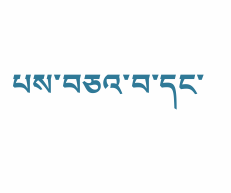པས་བཅའ་བ་དང་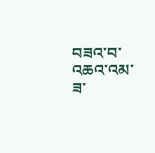བཟའ་བ་འཆའ་འམ་ཟ་